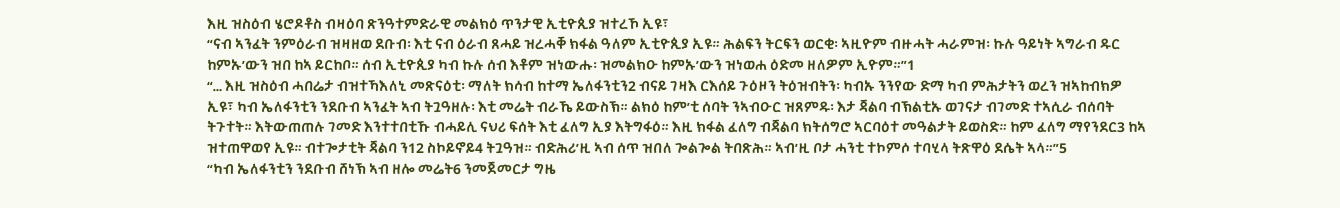እዚ ዝስዕብ ሄሮዶቶስ ብዛዕባ ጽንዓተምድራዊ መልክዕ ጥንታዊ ኢቲዮጲያ ዝተረኾ ኢዩ፣
“ናብ ኣንፈት ንምዕራብ ዝዛዘወ ደቡብ፡ እቲ ናብ ዕራብ ጸሓይ ዝረሓቐ ክፋል ዓለም ኢቲዮጲያ ኢዩ። ሕልፍን ትርፍን ወርቂ፡ ኣዚዮም ብዙሓት ሓራምዝ፡ ኩሉ ዓይነት ኣግራብ ዱር ከምኡ’ውን ዝበ ከኣ ይርከቦ። ሰብ ኢቲዮጲያ ካብ ኩሉ ሰብ እቶም ዝነውሑ፡ ዝመልክዑ ከምኡ’ውን ዝነወሐ ዕድመ ዘለዎም ኢዮም።”1
“… እዚ ዝስዕብ ሓበሬታ ብዝተኻእለኒ መጽናዕቲ፡ ማለት ክሳብ ከተማ ኤለፋንቲን2 ብናይ ገዛእ ርእሰይ ጉዕዞን ትዕዝብትን፡ ካብኡ ንንየው ድማ ካብ ምሕታትን ወረን ዝኣከብክዎ ኢዩ፣ ካብ ኤለፋንቲን ንደቡብ ኣንፈት ኣብ ትጓዓዘሉ፡ እቲ መሬት ብራኼ ይውስኽ። ልክዕ ከም’ቲ ሰባት ንኣብዑር ዝጸምዱ፡ እታ ጃልባ ብኽልቲኡ ወገናታ ብገመድ ተኣሲራ ብሰባት ትጉተት። እትውጠጠሉ ገመድ እንተተበቲኹ ብሓይሊ ናህሪ ፍሰት እቲ ፈለግ ኢያ እትግፋዕ። እዚ ክፋል ፈለግ ብጃልባ ክትሰግሮ ኣርባዕተ መዓልታት ይወስድ። ከም ፈለግ ማየንደር3 ከኣ ዝተጠዋወየ ኢዩ። ብተጐታቲት ጃልባ ን12 ስኮይኖይ4 ትጓዓዝ። ብድሕሪ’ዚ ኣብ ሰጥ ዝበለ ጐልጐል ትበጽሕ። ኣብ’ዚ ቦታ ሓንቲ ተኮምሶ ተባሂላ ትጽዋዕ ደሴት ኣላ።”5
“ካብ ኤለፋንቲን ንደቡብ ሸነኽ ኣብ ዘሎ መሬት6 ንመጀመርታ ግዜ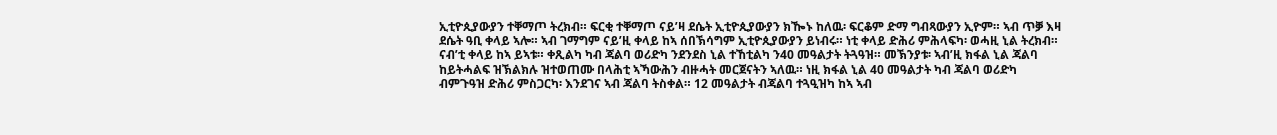ኢቲዮጲያውያን ተቐማጦ ትረክብ። ፍርቂ ተቐማጦ ናይ’ዛ ደሴት ኢቲዮጲያውያን ክዀኑ ከለዉ፡ ፍርቆም ድማ ግብጻውያን ኢዮም። ኣብ ጥቓ እዛ ደሴት ዓቢ ቀላይ ኣሎ። ኣብ ገማግም ናይ’ዚ ቀላይ ከኣ ሰበኽሳግም ኢቲዮጲያውያን ይነብሩ። ነቲ ቀላይ ድሕሪ ምሕላፍካ፡ ወሓዚ ኒል ትረክብ። ናብ’ቲ ቀላይ ከኣ ይኣቱ። ቀጺልካ ካብ ጃልባ ወሪድካ ንደንደስ ኒል ተኸቲልካ ን40 መዓልታት ትጓዓዝ። መኽንያቱ፡ ኣብ’ዚ ክፋል ኒል ጃልባ ከይትሓልፍ ዝኽልክሉ ዝተወጠሙ በላሕቲ ኣኻውሕን ብዙሓት መርጀናትን ኣለዉ። ነዚ ክፋል ኒል 40 መዓልታት ካብ ጃልባ ወሪድካ ብምጉዓዝ ድሕሪ ምስጋርካ፡ እንደገና ኣብ ጃልባ ትስቀል። 12 መዓልታት ብጃልባ ተጓዒዝካ ከኣ ኣብ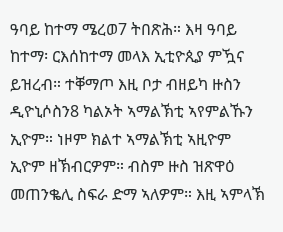ዓባይ ከተማ ሜረወ7 ትበጽሕ። እዛ ዓባይ ከተማ፡ ርእሰከተማ መላእ ኢቲዮጲያ ምዃና ይዝረብ። ተቐማጦ እዚ ቦታ ብዘይካ ዙስን ዲዮኒሶስን8 ካልኦት ኣማልኽቲ ኣየምልኹን ኢዮም። ነዞም ክልተ ኣማልኽቲ ኣዚዮም ኢዮም ዘኽብርዎም። ብስም ዙስ ዝጽዋዕ መጠንቈሊ ስፍራ ድማ ኣለዎም። እዚ ኣምላኽ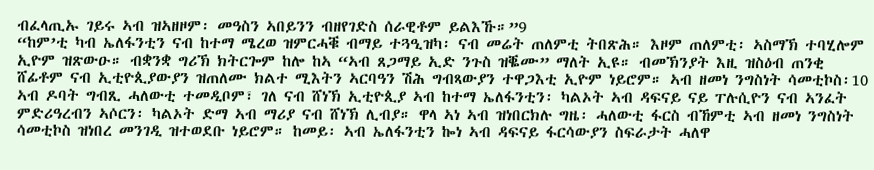ብፈላጢኡ ገይሩ ኣብ ዝኣዘዞም፡ መዓስን ኣበይንን ብዘየገድስ ሰራዊቶም ይልእኹ።”9
“ከም’ቲ ካብ ኤለፋንቲን ናብ ከተማ ሜረወ ዝምርሓቑ ብማይ ተጓዒዝካ፡ ናብ መሬት ጠለምቲ ትበጽሕ። እዞም ጠለምቲ፡ ኣስማኽ ተባሂሎም ኢዮም ዝጽውዑ። ብቋንቋ ግሪኽ ክትርጐም ከሎ ከኣ “ኣብ ጸጋማይ ኢድ ንጉስ ዝቘሙ” ማለት ኢዩ። ብመኽንያት እዚ ዝስዕብ ጠንቂ ሸፊቶም ናብ ኢቲዮጲያውያን ዝጠለሙ ክልተ ሚእትን ኣርባዓን ሽሕ ግብጻውያን ተዋጋእቲ ኢዮም ነይሮም። ኣብ ዘመነ ንግስነት ሳመቲኮስ፡10 ኣብ ዶባት ግብጺ ሓለውቲ ተመዲቦም፣ ገለ ናብ ሸነኽ ኢቲዮጲያ ኣብ ከተማ ኤለፋንቲን፡ ካልኦት ኣብ ዳፍናይ ናይ ፐሉሲዮን ናብ ኣንፈት ምድሪዓረብን ኣሶርን፡ ካልኦት ድማ ኣብ ማሪያ ናብ ሸነኽ ሊብያ። ዋላ ኣነ ኣብ ዝነበርክሉ ግዜ፡ ሓለውቲ ፋርስ ብኸምቲ ኣብ ዘመነ ንግስነት ሳመቲኮስ ዝነበረ መንገዲ ዝተወደቡ ነይሮም። ከመይ፡ ኣብ ኤለፋንቲን ኰነ ኣብ ዳፍናይ ፋርሳውያን ስፍራታት ሓለዋ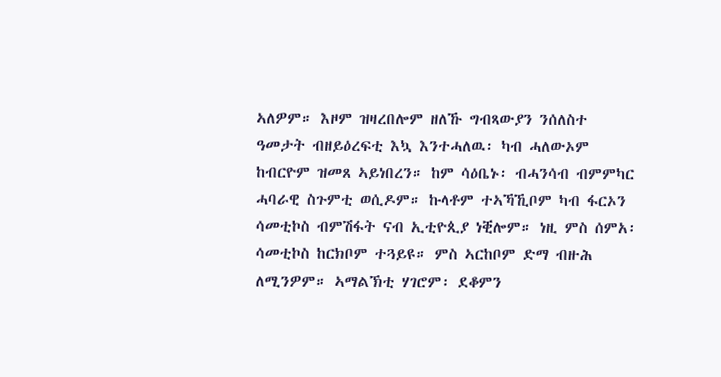ኣለዎም። እዞም ዝዛረበሎም ዘለኹ ግብጻውያን ንሰለስተ ዓመታት ብዘይዕረፍቲ እኳ እንተሓለዉ፡ ካብ ሓለውኦም ከብርዮም ዝመጸ ኣይነበረን። ከም ሳዕቤኑ፡ ብሓንሳብ ብምምካር ሓባራዊ ስጉምቲ ወሲዶም። ኩላቶም ተኣኻኺቦም ካብ ፋርኦን ሳመቲኮስ ብምሽፋት ናብ ኢቲዮጲያ ነቒሎም። ነዚ ምስ ሰምአ፡ ሳመቲኮስ ከርክቦም ተጓይዩ። ምስ ኣርከቦም ድማ ብዙሕ ለሚንዎም። ኣማልኽቲ ሃገሮም፡ ደቆምን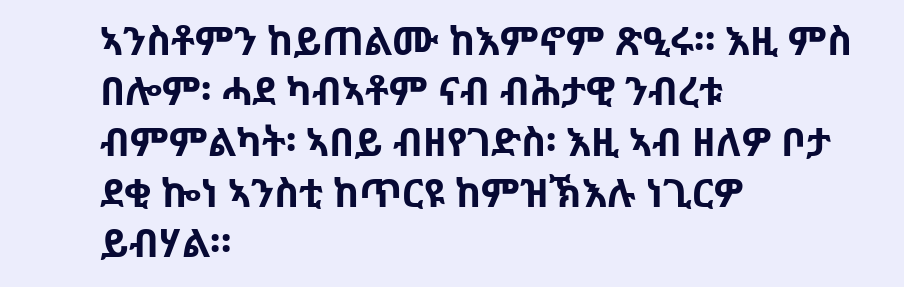ኣንስቶምን ከይጠልሙ ከእምኖም ጽዒሩ። እዚ ምስ በሎም፡ ሓደ ካብኣቶም ናብ ብሕታዊ ንብረቱ ብምምልካት፡ ኣበይ ብዘየገድስ፡ እዚ ኣብ ዘለዎ ቦታ ደቂ ኰነ ኣንስቲ ከጥርዩ ከምዝኽእሉ ነጊርዎ ይብሃል።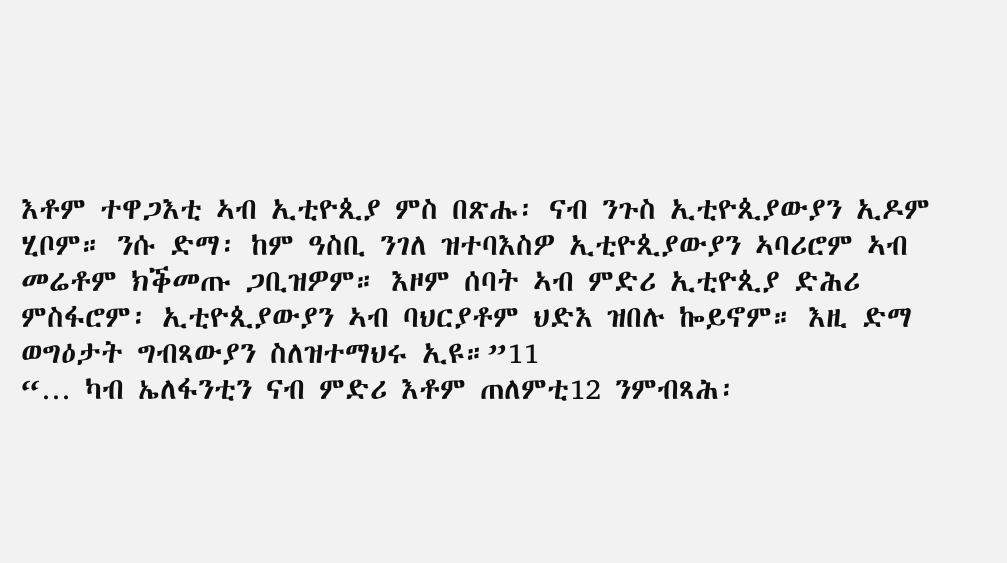እቶም ተዋጋእቲ ኣብ ኢቲዮጲያ ምስ በጽሑ፡ ናብ ንጉስ ኢቲዮጲያውያን ኢዶም ሂቦም። ንሱ ድማ፡ ከም ዓስቢ ንገለ ዝተባእስዎ ኢቲዮጲያውያን ኣባሪሮም ኣብ መሬቶም ክቕመጡ ጋቢዝዎም። እዞም ሰባት ኣብ ምድሪ ኢቲዮጲያ ድሕሪ ምስፋሮም፡ ኢቲዮጲያውያን ኣብ ባህርያቶም ህድእ ዝበሉ ኰይኖም። እዚ ድማ ወግዕታት ግብጻውያን ስለዝተማህሩ ኢዩ።”11
“… ካብ ኤለፋንቲን ናብ ምድሪ እቶም ጠለምቲ12 ንምብጻሕ፡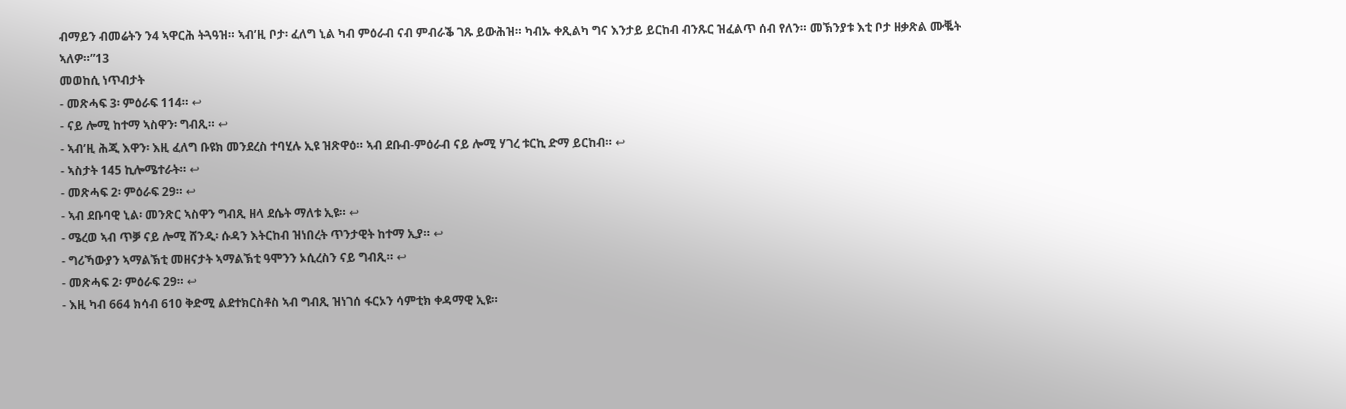ብማይን ብመሬትን ን4 ኣዋርሕ ትጓዓዝ። ኣብ’ዚ ቦታ፡ ፈለግ ኒል ካብ ምዕራብ ናብ ምብራቕ ገጹ ይውሕዝ። ካብኡ ቀጺልካ ግና እንታይ ይርከብ ብንጹር ዝፈልጥ ሰብ የለን። መኽንያቱ እቲ ቦታ ዘቃጽል ሙቘት ኣለዎ።”13
መወከሲ ነጥብታት
- መጽሓፍ 3፡ ምዕራፍ 114። ↩
- ናይ ሎሚ ከተማ ኣስዋን፡ ግብጺ። ↩
- ኣብ’ዚ ሕጂ እዋን፡ እዚ ፈለግ ቡዩክ መንደረስ ተባሂሉ ኢዩ ዝጽዋዕ። ኣብ ደቡብ-ምዕራብ ናይ ሎሚ ሃገረ ቱርኪ ድማ ይርከብ። ↩
- ኣስታት 145 ኪሎሜተራት። ↩
- መጽሓፍ 2፡ ምዕራፍ 29። ↩
- ኣብ ደቡባዊ ኒል፡ መንጽር ኣስዋን ግብጺ ዘላ ደሴት ማለቱ ኢዩ። ↩
- ሜረወ ኣብ ጥቓ ናይ ሎሚ ሸንዲ፡ ሱዳን እትርከብ ዝነበረት ጥንታዊት ከተማ ኢያ። ↩
- ግሪኻውያን ኣማልኽቲ መዘናታት ኣማልኽቲ ዓሞንን ኦሲረስን ናይ ግብጺ። ↩
- መጽሓፍ 2፡ ምዕራፍ 29። ↩
- እዚ ካብ 664 ክሳብ 610 ቅድሚ ልደተክርስቶስ ኣብ ግብጺ ዝነገሰ ፋርኦን ሳምቲክ ቀዳማዊ ኢዩ።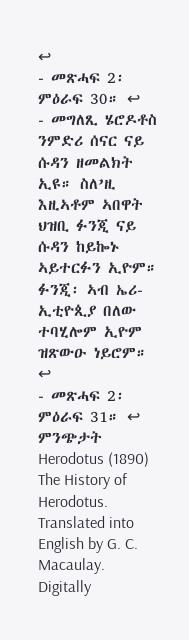↩
- መጽሓፍ 2፡ ምዕራፍ 30። ↩
- መግለጺ ሄሮዶቶስ ንምድሪ ሰናር ናይ ሱዳን ዘመልክት ኢዩ። ስለ’ዚ እዚኣቶም ኣበዋት ህዝቢ ፉንጂ ናይ ሱዳን ከይኰኑ ኣይተርፉን ኢዮም። ፉንጂ፡ ኣብ ኤሪ-ኢቲዮጲያ በለው ተባሂሎም ኢዮም ዝጽውዑ ነይሮም። ↩
- መጽሓፍ 2፡ ምዕራፍ 31። ↩
ምንጭታት
Herodotus (1890) The History of Herodotus. Translated into English by G. C. Macaulay. Digitally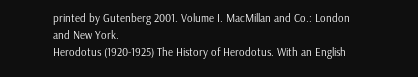printed by Gutenberg 2001. Volume I. MacMillan and Co.: London and New York.
Herodotus (1920-1925) The History of Herodotus. With an English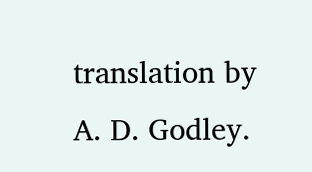translation by A. D. Godley.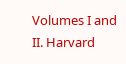Volumes I and II. Harvard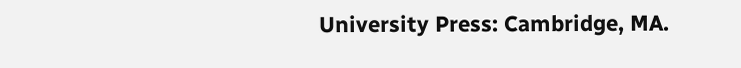University Press: Cambridge, MA.